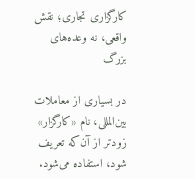کارگزاری تجاری؛ نقش واقعی، نه وعده‌های بزرگ

در بسیاری از معاملات بین‌المللی، نام «کارگزار» زودتر از آن‌که تعریف شود، استفاده می‌شود.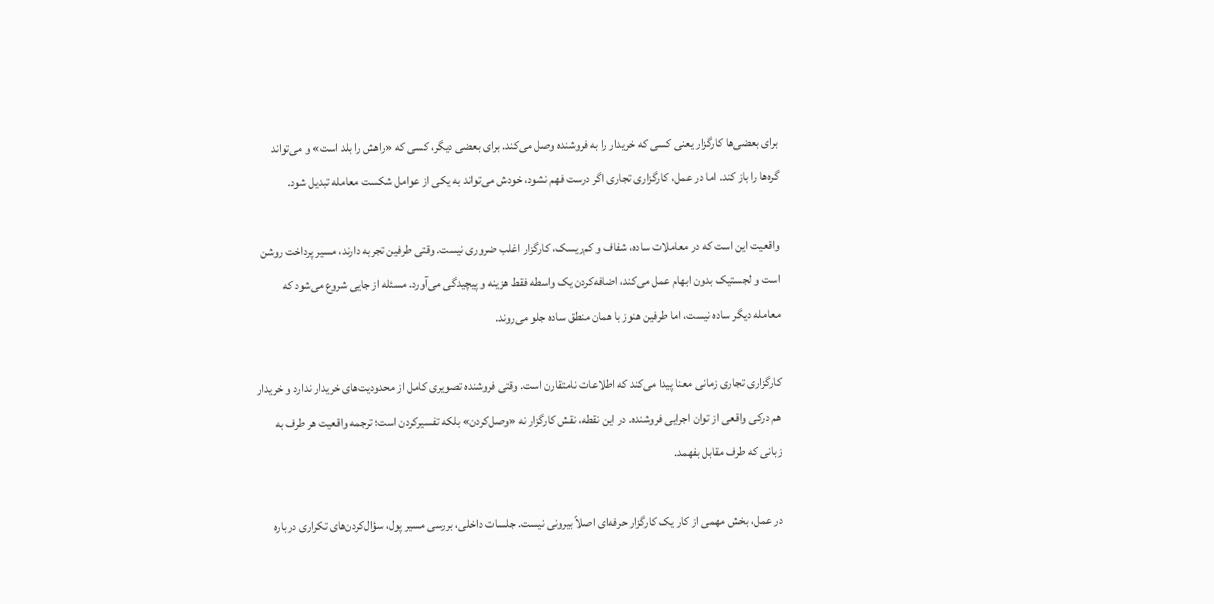برای بعضی‌ها کارگزار یعنی کسی که خریدار را به فروشنده وصل می‌کند. برای بعضی دیگر، کسی که «راهش را بلد است» و می‌تواند گره‌ها را باز کند. اما در عمل، کارگزاری تجاری اگر درست فهم نشود، خودش می‌تواند به یکی از عوامل شکست معامله تبدیل شود.

واقعیت این است که در معاملات ساده، شفاف و کم‌ریسک، کارگزار اغلب ضروری نیست. وقتی طرفین تجربه دارند، مسیر پرداخت روشن است و لجستیک بدون ابهام عمل می‌کند، اضافه‌کردن یک واسطه فقط هزینه و پیچیدگی می‌آورد. مسئله از جایی شروع می‌شود که معامله دیگر ساده نیست، اما طرفین هنوز با همان منطق ساده جلو می‌روند.

کارگزاری تجاری زمانی معنا پیدا می‌کند که اطلاعات نامتقارن است. وقتی فروشنده تصویری کامل از محدودیت‌های خریدار ندارد و خریدار هم درکی واقعی از توان اجرایی فروشنده. در این نقطه، نقش کارگزار نه «وصل‌کردن» بلکه تفسیرکردن است؛ ترجمه واقعیت هر طرف به زبانی که طرف مقابل بفهمد.

در عمل، بخش مهمی از کار یک کارگزار حرفه‌ای اصلاً بیرونی نیست. جلسات داخلی، بررسی مسیر پول، سؤال‌کردن‌های تکراری درباره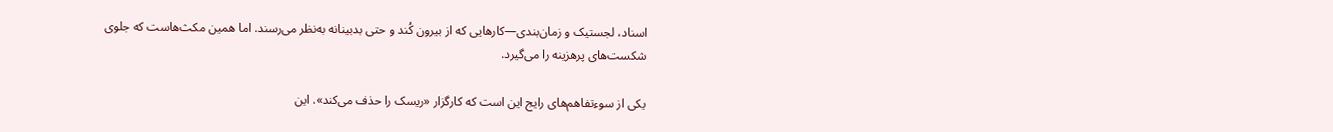اسناد، لجستیک و زمان‌بندی—کارهایی که از بیرون کُند و حتی بدبینانه به‌نظر می‌رسند. اما همین مکث‌هاست که جلوی شکست‌های پرهزینه را می‌گیرد.

یکی از سوءتفاهم‌های رایج این است که کارگزار «ریسک را حذف می‌کند». این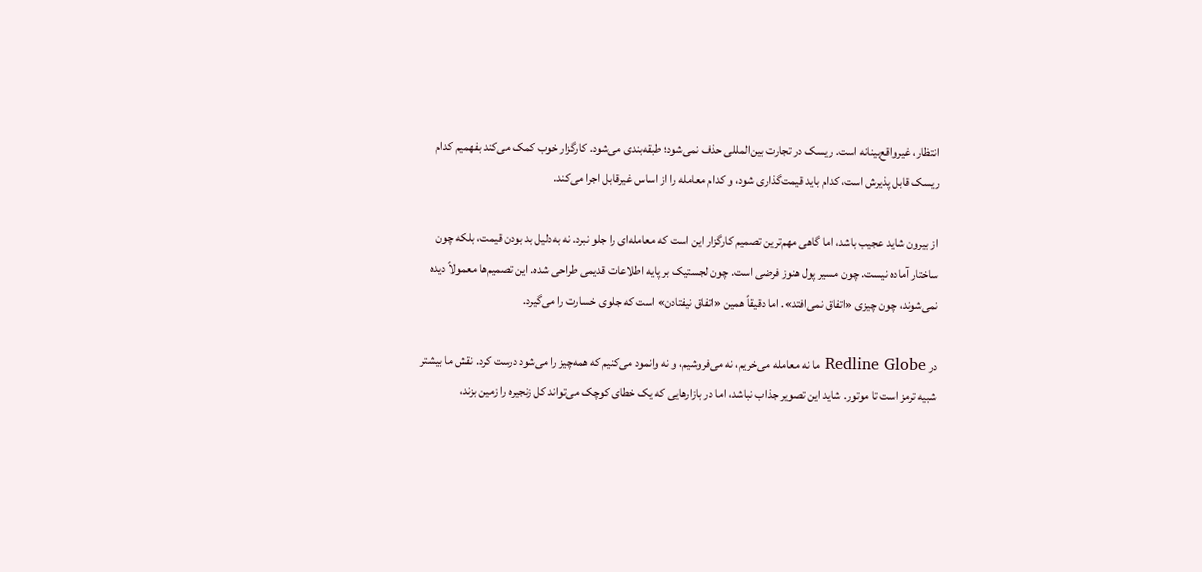انتظار، غیرواقع‌بینانه است. ریسک در تجارت بین‌المللی حذف نمی‌شود؛ طبقه‌بندی می‌شود. کارگزار خوب کمک می‌کند بفهمیم کدام ریسک قابل پذیرش است، کدام باید قیمت‌گذاری شود، و کدام معامله را از اساس غیرقابل اجرا می‌کند.

از بیرون شاید عجیب باشد، اما گاهی مهم‌ترین تصمیم کارگزار این است که معامله‌ای را جلو نبرد. نه به‌دلیل بد بودن قیمت، بلکه چون ساختار آماده نیست. چون مسیر پول هنوز فرضی است. چون لجستیک بر پایه اطلاعات قدیمی طراحی شده. این تصمیم‌ها معمولاً دیده نمی‌شوند، چون چیزی «اتفاق نمی‌افتد». اما دقیقاً همین «اتفاق نیفتادن» است که جلوی خسارت را می‌گیرد.

در Redline Globe ما نه معامله می‌خریم، نه می‌فروشیم، و نه وانمود می‌کنیم که همه‌چیز را می‌شود درست کرد. نقش ما بیشتر شبیه ترمز است تا موتور. شاید این تصویر جذاب نباشد، اما در بازارهایی که یک خطای کوچک می‌تواند کل زنجیره را زمین بزند،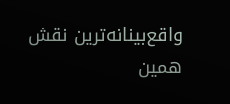واقع‌بینانه‌ترین نقش همین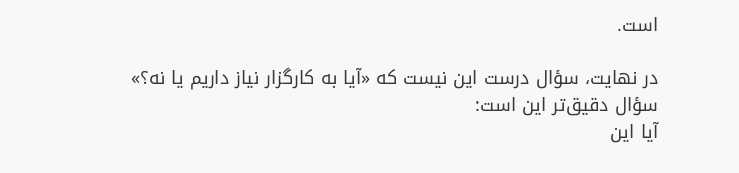است.

در نهایت، سؤال درست این نیست که «آیا به کارگزار نیاز داریم یا نه؟»
سؤال دقیق‌تر این است:
آیا این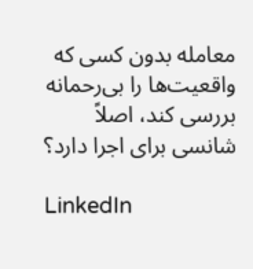معامله بدون کسی که واقعیت‌ها را بی‌رحمانه بررسی کند، اصلاً شانسی برای اجرا دارد؟

LinkedIn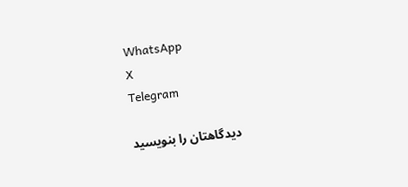WhatsApp
X
Telegram

دیدگاهتان را بنویسید